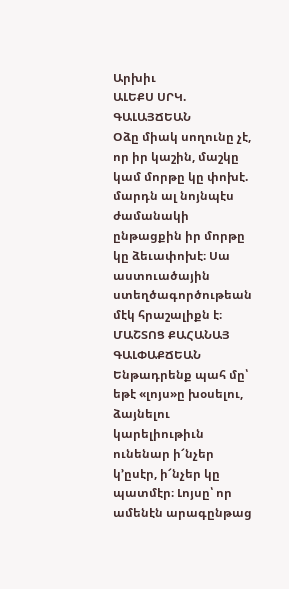Արխիւ
ԱԼԵՔՍ ՍՐԿ. ԳԱԼԱՅՃԵԱՆ
Օձը միակ սողունը չէ, որ իր կաշին, մաշկը կամ մորթը կը փոխէ. մարդն ալ նոյնպէս ժամանակի ընթացքին իր մորթը կը ձեւափոխէ։ Սա աստուածային ստեղծագործութեան մէկ հրաշալիքն է։
ՄԱՇՏՈՑ ՔԱՀԱՆԱՅ ԳԱԼՓԱՔՃԵԱՆ
Ենթադրենք պահ մը՝ եթէ «լոյս»ը խօսելու, ձայնելու կարելիութիւն ունենար ի՜նչեր կ՚ըսէր, ի՜նչեր կը պատմէր։ Լոյսը՝ որ ամենէն արագընթաց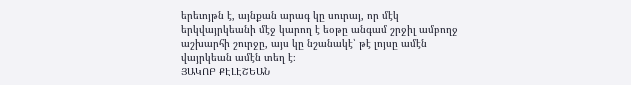երեւոյթն է, այնքան արագ կը սուրայ, որ մէկ երկվայրկեանի մէջ կարող է եօթը անգամ շրջիլ ամբողջ աշխարհի շուրջը, այս կը նշանակէ՝ թէ լոյսը ամէն վայրկեան ամէն տեղ է։
ՅԱԿՈԲ ՔԷԼԷՇԵԱՆ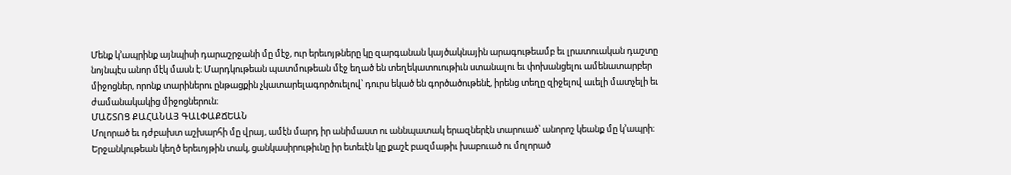Մենք կ՚ապրինք այնպիսի դարաշրջանի մը մէջ, ուր երեւոյթները կը զարգանան կայծակնային արագութեամբ եւ լրատուական դաշտը նոյնպէս անոր մէկ մասն է։ Մարդկութեան պատմութեան մէջ եղած են տեղեկատուութիւն ստանալու եւ փոխանցելու ամենատարբեր միջոցներ, որոնք տարիներու ընթացքին չկատարելագործուելով՝ դուրս եկած են գործածութենէ, իրենց տեղը զիջելով աւելի մատչելի եւ ժամանակակից միջոցներուն։
ՄԱՇՏՈՑ ՔԱՀԱՆԱՅ ԳԱԼՓԱՔՃԵԱՆ
Մոլորած եւ դժբախտ աշխարհի մը վրայ, ամէն մարդ իր անիմաստ ու աննպատակ երազներէն տարուած՝ անորոշ կեանք մը կ՚ապրի։ Երջանկութեան կեղծ երեւոյթին տակ, ցանկասիրութիւնը իր ետեւէն կը քաշէ բազմաթիւ խաբուած ու մոլորած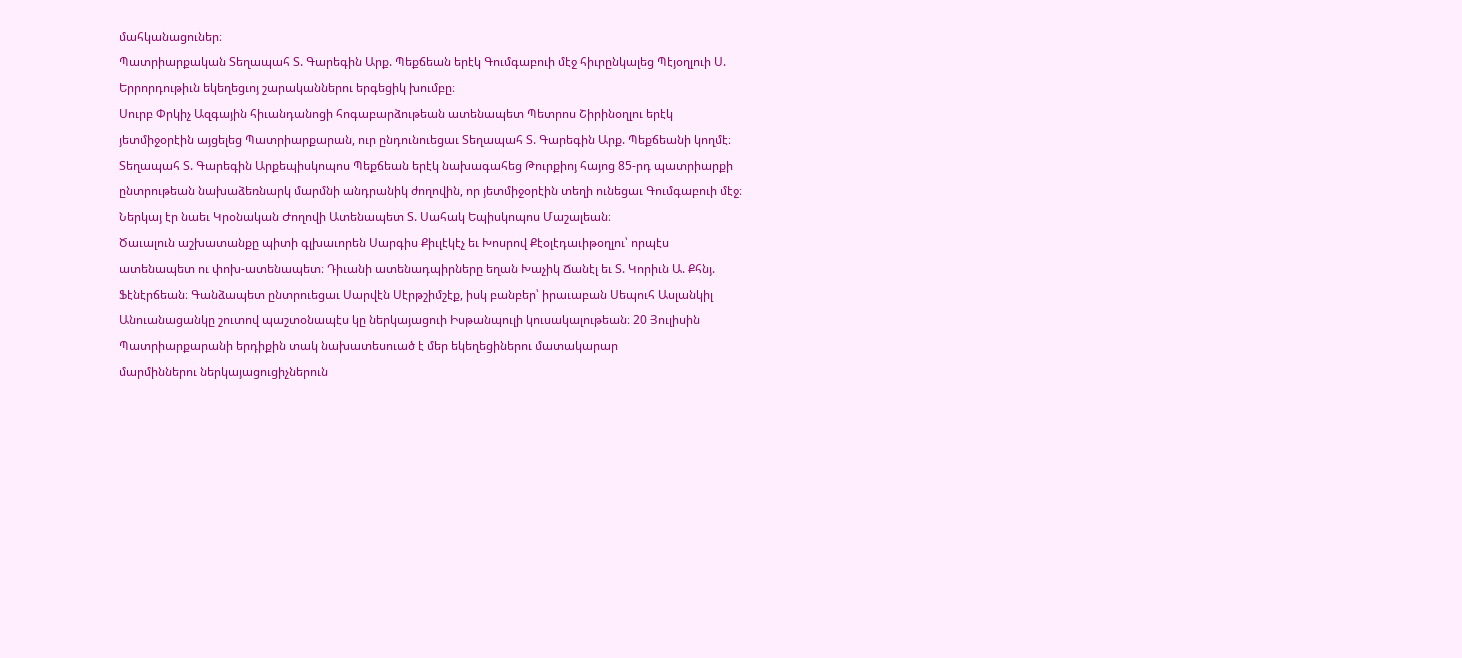մահկանացուներ։
Պատրիարքական Տեղապահ Տ. Գարեգին Արք. Պեքճեան երէկ Գումգաբուի մէջ հիւրընկալեց Պէյօղլուի Ս. Երրորդութիւն եկեղեցւոյ շարականներու երգեցիկ խումբը։
Սուրբ Փրկիչ Ազգային հիւանդանոցի հոգաբարձութեան ատենապետ Պետրոս Շիրինօղլու երէկ յետմիջօրէին այցելեց Պատրիարքարան, ուր ընդունուեցաւ Տեղապահ Տ. Գարեգին Արք. Պեքճեանի կողմէ։
Տեղապահ Տ. Գարեգին Արքեպիսկոպոս Պեքճեան երէկ նախագահեց Թուրքիոյ հայոց 85-րդ պատրիարքի ընտրութեան նախաձեռնարկ մարմնի անդրանիկ ժողովին, որ յետմիջօրէին տեղի ունեցաւ Գումգաբուի մէջ։ Ներկայ էր նաեւ Կրօնական Ժողովի Ատենապետ Տ. Սահակ Եպիսկոպոս Մաշալեան։
Ծաւալուն աշխատանքը պիտի գլխաւորեն Սարգիս Քիւլէկէչ եւ Խոսրով Քէօլէդաւիթօղլու՝ որպէս ատենապետ ու փոխ-ատենապետ։ Դիւանի ատենադպիրները եղան Խաչիկ Ճանէլ եւ Տ. Կորիւն Ա. Քհնյ. Ֆէնէրճեան։ Գանձապետ ընտրուեցաւ Սարվէն Սէրթշիմշէք, իսկ բանբեր՝ իրաւաբան Սեպուհ Ասլանկիլ
Անուանացանկը շուտով պաշտօնապէս կը ներկայացուի Իսթանպուլի կուսակալութեան։ 20 Յուլիսին Պատրիարքարանի երդիքին տակ նախատեսուած է մեր եկեղեցիներու մատակարար
մարմիններու ներկայացուցիչներուն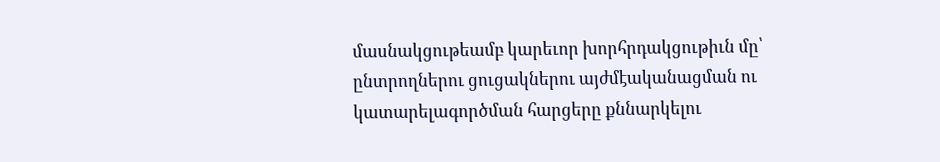մասնակցութեամբ կարեւոր խորհրդակցութիւն մը՝ ընտրողներու ցուցակներու այժմէականացման ու կատարելագործման հարցերը քննարկելու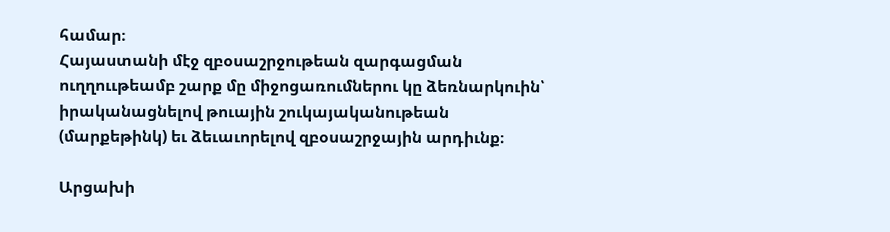համար։
Հայաստանի մէջ զբօսաշրջութեան զարգացման ուղղոււթեամբ շարք մը միջոցառումներու կը ձեռնարկուին՝ իրականացնելով թուային շուկայականութեան (մարքեթինկ) եւ ձեւաւորելով զբօսաշրջային արդիւնք։

Արցախի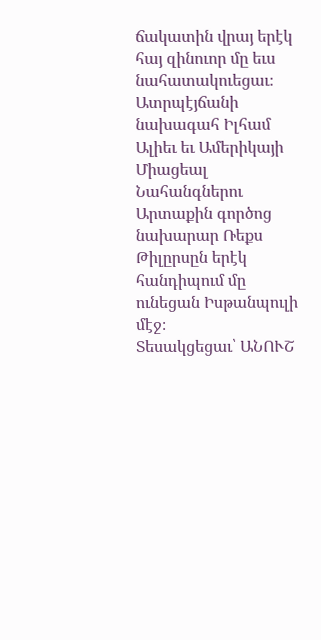ճակատին վրայ երէկ հայ զինուոր մը եւս նահատակուեցաւ։
Ատրպէյճանի նախագահ Իլհամ Ալիեւ եւ Ամերիկայի Միացեալ Նահանգներու Արտաքին գործոց նախարար Ռեքս Թիլըրսըն երէկ հանդիպում մը ունեցան Իսթանպուլի մէջ։
Տեսակցեցաւ՝ ԱՆՈՒՇ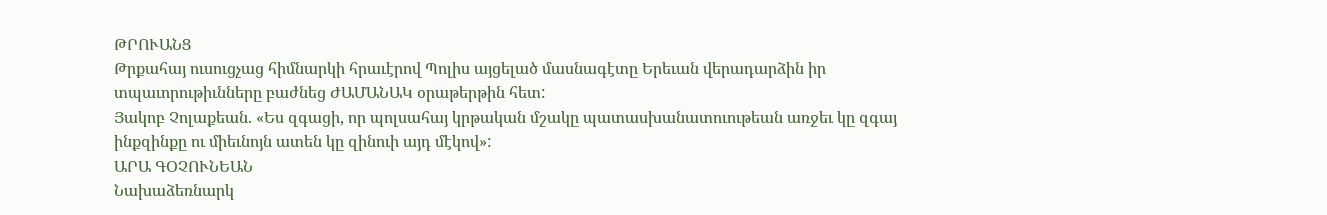ԹՐՈՒԱՆՑ
Թրքահայ ուսուցչաց հիմնարկի հրաւէրով Պոլիս այցելած մասնագէտը Երեւան վերադարձին իր տպաւորութիւնները բաժնեց ԺԱՄԱՆԱԿ օրաթերթին հետ:
Յակոբ Չոլաքեան. «Ես զգացի, որ պոլսահայ կրթական մշակը պատասխանատուութեան առջեւ կը զգայ ինքզինքը ու միեւնոյն ատեն կը զինուի այդ մէկով»:
ԱՐԱ ԳՕՉՈՒՆԵԱՆ
Նախաձեռնարկ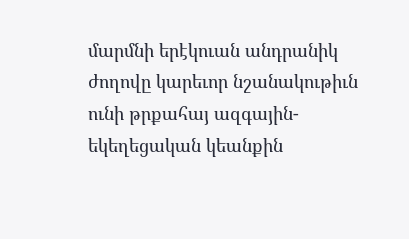մարմնի երէկուան անդրանիկ ժողովը կարեւոր նշանակութիւն ունի թրքահայ ազգային-եկեղեցական կեանքին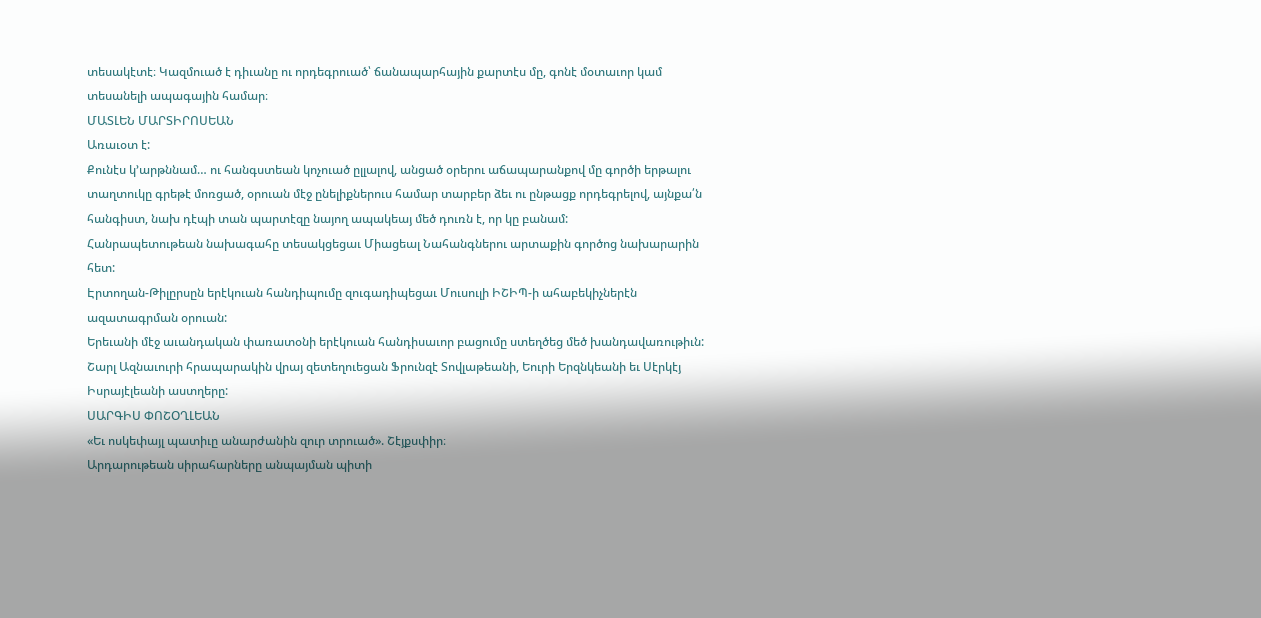տեսակէտէ։ Կազմուած է դիւանը ու որդեգրուած՝ ճանապարհային քարտէս մը, գոնէ մօտաւոր կամ տեսանելի ապագային համար։
ՄԱՏԼԵՆ ՄԱՐՏԻՐՈՍԵԱՆ
Առաւօտ է:
Քունէս կ՚արթննամ… ու հանգստեան կոչուած ըլլալով, անցած օրերու աճապարանքով մը գործի երթալու տաղտուկը գրեթէ մոռցած, օրուան մէջ ընելիքներուս համար տարբեր ձեւ ու ընթացք որդեգրելով, այնքա՛ն հանգիստ, նախ դէպի տան պարտէզը նայող ապակեայ մեծ դուռն է, որ կը բանամ:
Հանրապետութեան նախագահը տեսակցեցաւ Միացեալ Նահանգներու արտաքին գործոց նախարարին հետ:
Էրտողան-Թիլըրսըն երէկուան հանդիպումը զուգադիպեցաւ Մուսուլի ԻՇԻՊ-ի ահաբեկիչներէն ազատագրման օրուան:
Երեւանի մէջ աւանդական փառատօնի երէկուան հանդիսաւոր բացումը ստեղծեց մեծ խանդավառութիւն:
Շարլ Ազնաւուրի հրապարակին վրայ զետեղուեցան Ֆրունզէ Տովլաթեանի, Եուրի Երզնկեանի եւ Սէրկէյ Իսրայէլեանի աստղերը:
ՍԱՐԳԻՍ ՓՈՇՕՂԼԵԱՆ
«Եւ ոսկեփայլ պատիւը անարժանին զուր տրուած». Շէյքսփիր։
Արդարութեան սիրահարները անպայման պիտի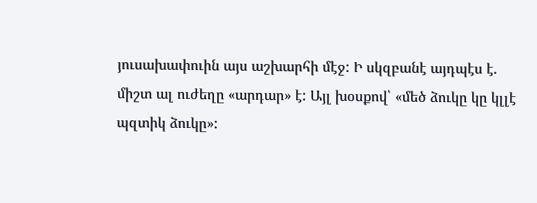յուսախափուին այս աշխարհի մէջ: Ի սկզբանէ այդպէս է. միշտ ալ ուժեղը «արդար» է: Այլ խօսքով՝ «մեծ ձուկը կը կլլէ պզտիկ ձուկը»: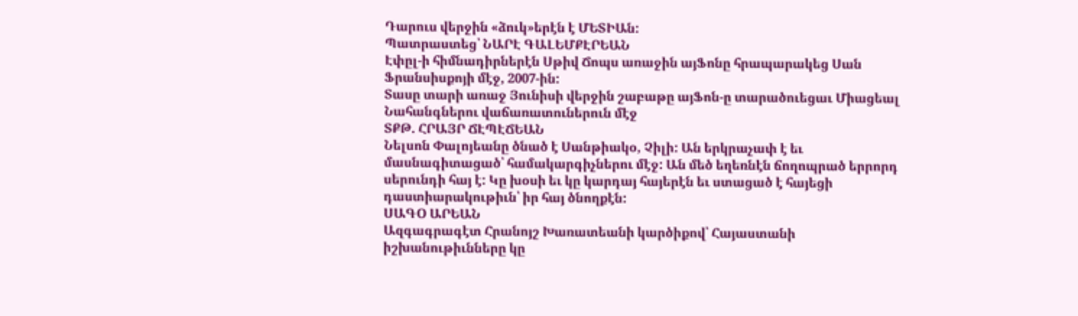Դարուս վերջին «ձուկ»երէն է ՄԵՏԻԱն:
Պատրաստեց՝ ՆԱՐԷ ԳԱԼԵՄՔԷՐԵԱՆ
Էփըլ-ի հիմնադիրներէն Սթիվ Ճոպս առաջին այՖոնը հրապարակեց Սան Ֆրանսիսքոյի մէջ, 2007-ին:
Տասը տարի առաջ Յունիսի վերջին շաբաթը այՖոն-ը տարածուեցաւ Միացեալ Նահանգներու վաճառատուներուն մէջ
ՏՔԹ. ՀՐԱՅՐ ՃԷՊԷՃԵԱՆ
Նելսոն Փալոյեանը ծնած է Սանթիակօ, Չիլի: Ան երկրաչափ է եւ մասնագիտացած՝ համակարգիչներու մէջ: Ան մեծ եղեռնէն ճողոպրած երրորդ սերունդի հայ է: Կը խօսի եւ կը կարդայ հայերէն եւ ստացած է հայեցի դաստիարակութիւն՝ իր հայ ծնողքէն:
ՍԱԳՕ ԱՐԵԱՆ
Ազգագրագէտ Հրանոյշ Խառատեանի կարծիքով՝ Հայաստանի իշխանութիւնները կը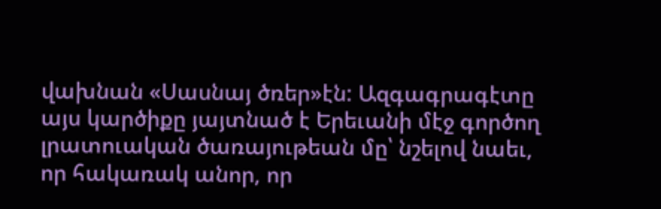վախնան «Սասնայ ծռեր»էն: Ազգագրագէտը այս կարծիքը յայտնած է Երեւանի մէջ գործող լրատուական ծառայութեան մը՝ նշելով նաեւ, որ հակառակ անոր, որ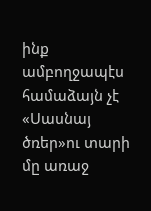ինք ամբողջապէս համաձայն չէ «Սասնայ ծռեր»ու տարի մը առաջ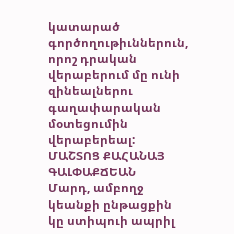կատարած գործողութիւններուն, որոշ դրական վերաբերում մը ունի զինեալներու գաղափարական մօտեցումին վերաբերեալ:
ՄԱՇՏՈՑ ՔԱՀԱՆԱՅ ԳԱԼՓԱՔՃԵԱՆ
Մարդ, ամբողջ կեանքի ընթացքին կը ստիպուի ապրիլ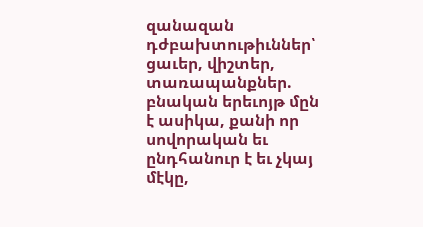զանազան դժբախտութիւններ՝ ցաւեր, վիշտեր, տառապանքներ. բնական երեւոյթ մըն է ասիկա, քանի որ սովորական եւ ընդհանուր է եւ չկայ մէկը,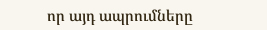որ այդ ապրումները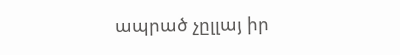ապրած չըլլայ իր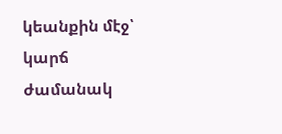կեանքին մէջ՝ կարճ ժամանակ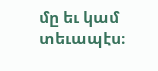մը եւ կամ տեւապէս։